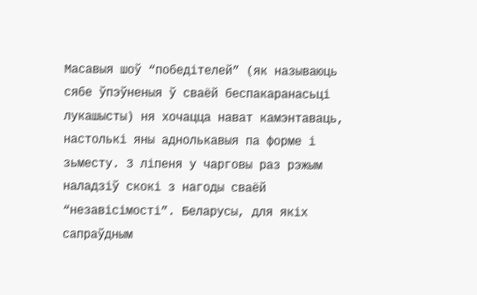Масавыя шоў “победітелей” (як называюць сябе ўпэўненыя ў сваёй беспакаранасьці лукашысты) ня хочацца нават камэнтаваць, настолькі яны аднолькавыя па форме і зьместу. 3 ліпеня у чарговы раз рэжым наладзіў скокі з нагоды сваёй “незавісімості”. Беларусы, для якіх сапраўдным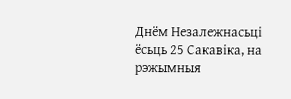Днём Незалежнасьці ёсьць 25 Сакавіка, на рэжымныя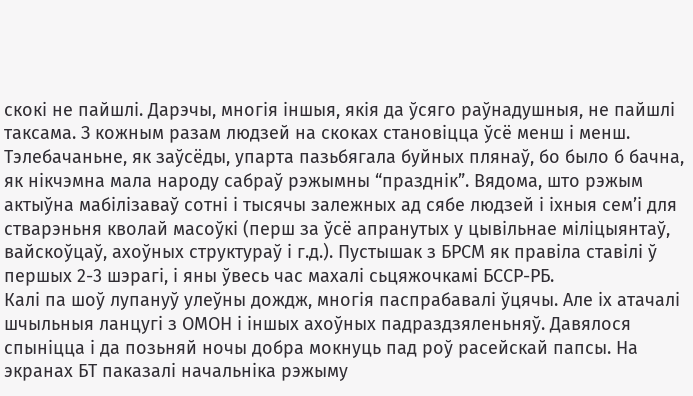скокі не пайшлі. Дарэчы, многія іншыя, якія да ўсяго раўнадушныя, не пайшлі таксама. З кожным разам людзей на скоках становіцца ўсё менш і менш. Тэлебачаньне, як заўсёды, упарта пазьбягала буйных плянаў, бо было б бачна, як нікчэмна мала народу сабраў рэжымны “празднік”. Вядома, што рэжым актыўна мабілізаваў сотні і тысячы залежных ад сябе людзей і іхныя сем’і для стварэньня кволай масоўкі (перш за ўсё апранутых у цывільнае міліцыянтаў, вайскоўцаў, ахоўных структураў і г.д.). Пустышак з БРСМ як правіла ставілі ў першых 2-3 шэрагі, і яны ўвесь час махалі сьцяжочкамі БССР-РБ.
Калі па шоў лупануў улеўны дождж, многія паспрабавалі ўцячы. Але іх атачалі шчыльныя ланцугі з ОМОН і іншых ахоўных падраздзяленьняў. Давялося спыніцца і да позьняй ночы добра мокнуць пад роў расейскай папсы. На экранах БТ паказалі начальніка рэжыму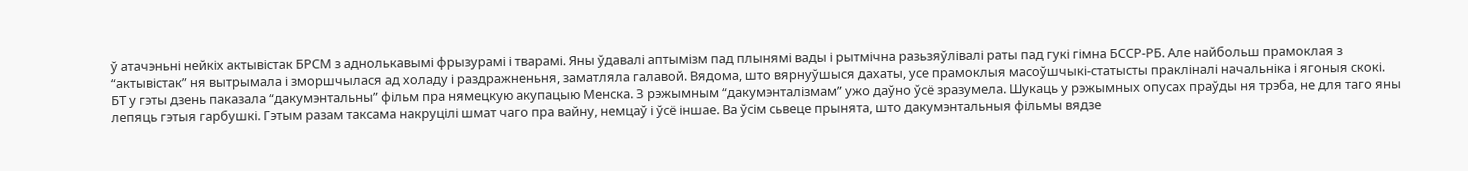ў атачэньні нейкіх актывістак БРСМ з аднолькавымі фрызурамі і тварамі. Яны ўдавалі аптымізм пад плынямі вады і рытмічна разьзяўлівалі раты пад гукі гімна БССР-РБ. Але найбольш прамоклая з “актывістак” ня вытрымала і зморшчылася ад холаду і раздражненьня, заматляла галавой. Вядома, што вярнуўшыся дахаты, усе прамоклыя масоўшчыкі-статысты пракліналі начальніка і ягоныя скокі.
БТ у гэты дзень паказала “дакумэнтальны” фільм пра нямецкую акупацыю Менска. З рэжымным “дакумэнталізмам” ужо даўно ўсё зразумела. Шукаць у рэжымных опусах праўды ня трэба, не для таго яны лепяць гэтыя гарбушкі. Гэтым разам таксама накруцілі шмат чаго пра вайну, немцаў і ўсё іншае. Ва ўсім сьвеце прынята, што дакумэнтальныя фільмы вядзе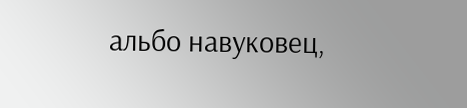альбо навуковец,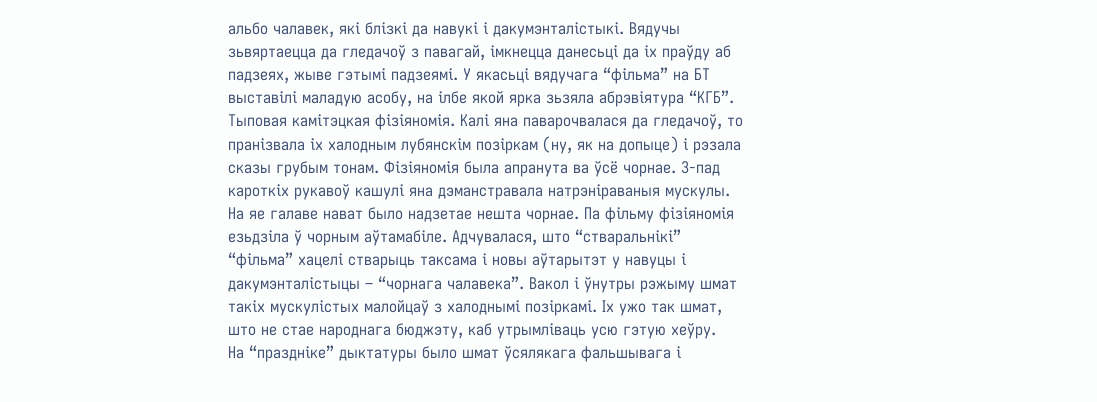альбо чалавек, які блізкі да навукі і дакумэнталістыкі. Вядучы зьвяртаецца да гледачоў з павагай, імкнецца данесьці да іх праўду аб падзеях, жыве гэтымі падзеямі. У якасьці вядучага “фільма” на БТ выставілі маладую асобу, на ілбе якой ярка зьзяла абрэвіятура “КГБ”. Тыповая камітэцкая фізіяномія. Калі яна паварочвалася да гледачоў, то пранізвала іх халодным лубянскім позіркам (ну, як на допыце) і рэзала сказы грубым тонам. Фізіяномія была апранута ва ўсё чорнае. З-пад кароткіх рукавоў кашулі яна дэманстравала натрэніраваныя мускулы. На яе галаве нават было надзетае нешта чорнае. Па фільму фізіяномія езьдзіла ў чорным аўтамабіле. Адчувалася, што “стваральнікі” “фільма” хацелі стварыць таксама і новы аўтарытэт у навуцы і дакумэнталістыцы – “чорнага чалавека”. Вакол і ўнутры рэжыму шмат такіх мускулістых малойцаў з халоднымі позіркамі. Іх ужо так шмат, што не стае народнага бюджэту, каб утрымліваць усю гэтую хеўру.
На “праздніке” дыктатуры было шмат ўсялякага фальшывага і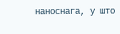наноснага, у што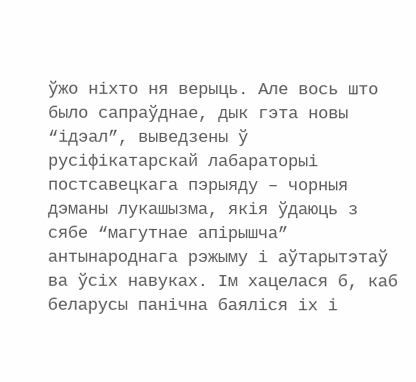ўжо ніхто ня верыць. Але вось што было сапраўднае, дык гэта новы “ідэал”, выведзены ў русіфікатарскай лабараторыі постсавецкага пэрыяду – чорныя дэманы лукашызма, якія ўдаюць з сябе “магутнае апірышча” антынароднага рэжыму і аўтарытэтаў ва ўсіх навуках. Ім хацелася б, каб беларусы панічна баяліся іх і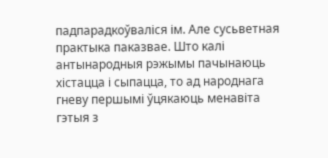падпарадкоўваліся ім. Але сусьветная практыка паказвае. Што калі антынародныя рэжымы пачынаюць хістацца і сыпацца, то ад народнага гневу першымі ўцякаюць менавіта гэтыя з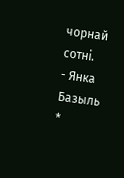чорнай сотні.
- Янка Базыль *